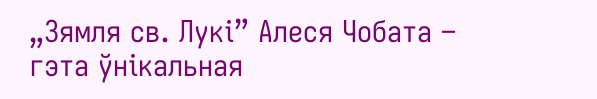„Зямля св. Лукі” Алеся Чобата – гэта ўнікальная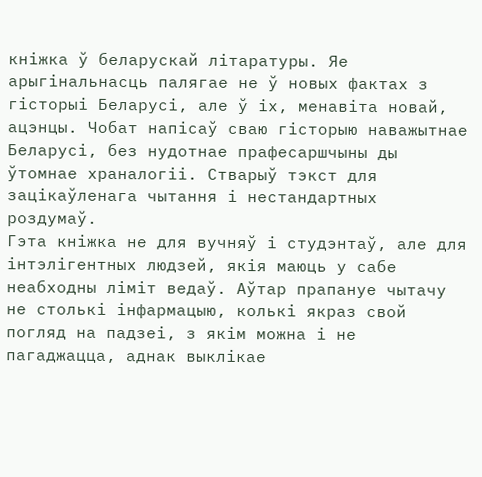кніжка ў беларускай літаратуры. Яе арыгінальнасць палягае не ў новых фактах з гісторыі Беларусі, але ў іх, менавіта новай, ацэнцы. Чобат напісаў сваю гісторыю наважытнае Беларусі, без нудотнае прафесаршчыны ды ўтомнае храналогіі. Стварыў тэкст для зацікаўленага чытання і нестандартных роздумаў.
Гэта кніжка не для вучняў і студэнтаў, але для інтэлігентных людзей, якія маюць у сабе неабходны ліміт ведаў. Аўтар прапануе чытачу не столькі інфармацыю, колькі якраз свой погляд на падзеі, з якім можна і не пагаджацца, аднак выклікае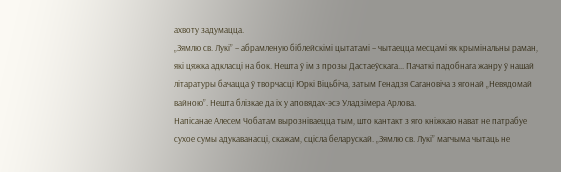ахвоту задумацца.
„Зямлю св. Лукі” – абрамленую біблейскімі цытатамі – чытаецца месцамі як крымінальны раман, які цяжка адкласці на бок. Нешта ў ім з прозы Дастаеўскага... Пачаткі падобнага жанру ў нашай літаратуры бачацца ў творчасці Юркі Віцьбіча, затым Генадзя Сагановіча з ягонай „Невядомай вайною”. Нешта блізкае да іх у аповядах-эсэ Уладзімера Арлова.
Напісанае Алесем Чобатам вырозніваецца тым, што кантакт з яго кніжкаю нават не патрабуе сухое сумы адукаванасці, скажам, сцісла беларускай. „Зямлю св. Лукі” магчыма чытаць не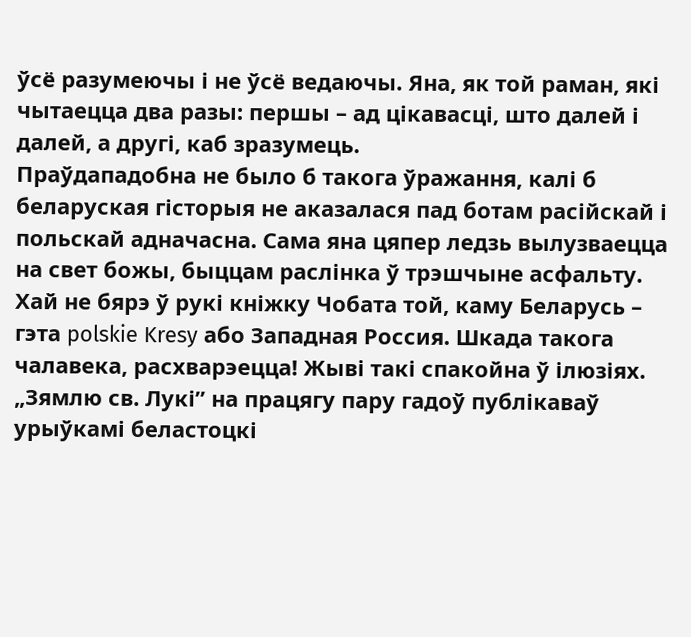ўсё разумеючы і не ўсё ведаючы. Яна, як той раман, які чытаецца два разы: першы – ад цікавасці, што далей і далей, а другі, каб зразумець.
Праўдападобна не было б такога ўражання, калі б беларуская гісторыя не аказалася пад ботам расійскай і польскай адначасна. Сама яна цяпер ледзь вылузваецца на свет божы, быццам раслінка ў трэшчыне асфальту.
Хай не бярэ ў рукі кніжку Чобата той, каму Беларусь – гэта polskie Kresy або Западная Россия. Шкада такога чалавека, расхварэецца! Жыві такі спакойна ў ілюзіях.
„Зямлю св. Лукі” на працягу пару гадоў публікаваў урыўкамі беластоцкі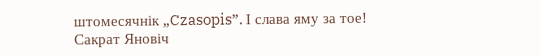штомесячнік „Czasopis”. І слава яму за тое!
Сакрат Яновіч